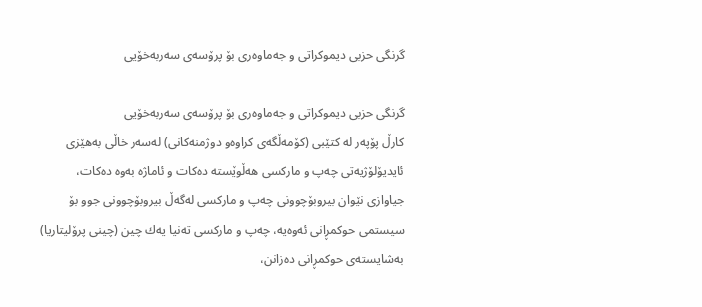گرنگی حزبی دیموكراتی و جەماوەری بۆ پرۆسەی سەربەخۆیی

گرنگی حزبی دیموكراتی و جەماوەری بۆ پرۆسەی سەربەخۆیی
كارڵ پۆپه‌ر له‌ كتێبی (كۆمه‌ڵگه‌ی كراوه‌و دوژمنه‌كانی) له‌سه‌ر خاڵی به‌هێزی ئایدیۆلۆژیه‌تی چه‌پ و ماركسی هه‌ڵوێسته‌ ده‌كات و ئاماژه‌ به‌وه‌ ده‌كات، جیاوازی نێوان بیروبۆچوونی چه‌پ و ماركسی له‌گه‌ڵ بیروبۆچوونی جوو بۆ سیستمی حوكمڕانی ئه‌وه‌یه‌، چه‌پ و ماركسی ته‌نیا یه‌ك چین (چینی پرۆلیتاریا) به‌شایسته‌ی حوكمڕانی ده‌زانن،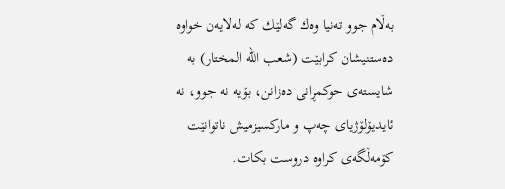به‌ڵام جوو ته‌نیا وه‌ك گه‌لێك كه‌ له‌لایه‌ن خواوه‌ ده‌ستنیشان كرابێت (شعب الله‌ المختار) به‌ شایسته‌ی حوكمڕانی ده‌زانن، بۆیه‌ نه‌ جوو، نه‌ ئایدیۆلۆژیای چه‌پ و ماركسیزمیش ناتوانێت كۆمه‌ڵگه‌ی كراوه‌ دروست بكات.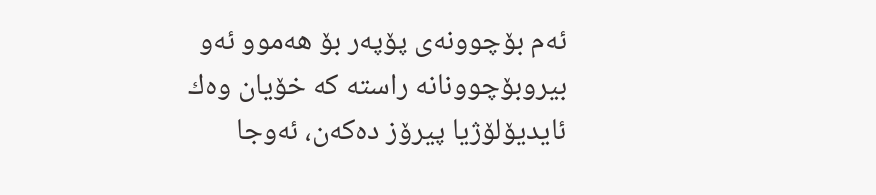ئه‌م بۆچوونه‌ی پۆپه‌ر بۆ هه‌موو ئه‌و بیروبۆچوونانه‌ راسته‌ كه‌ خۆیان وه‌ك ئایدیۆلۆژیا پیرۆز ده‌كه‌ن، ئه‌وجا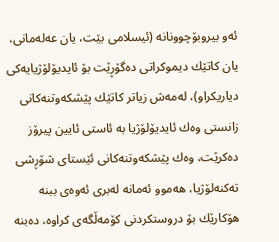ئه‌و بیروبۆچوونانه‌ (ئیسلامی بێت، یان عه‌له‌مانی، یان كاتێك دیموكراتی ده‌گۆڕێت بۆ ئایدیۆلۆژیایه‌كی دیاریكراو)، له‌مه‌ش زیاتر كاتێك پێشكه‌وتنه‌كانی زانستی وه‌ك ئایدیۆلۆژیا به‌ ئاستی ئایین پیرۆز ده‌كرێت، وه‌ك پێشكه‌وتنه‌كانی ئێستای شۆڕشی ته‌كنه‌لۆژیا، هه‌موو ئه‌مانه‌ له‌بری ئه‌وه‌ی ببنه‌ هۆكارێك بۆ دروستكردنی كۆمه‌ڵگه‌ی كراوه‌، ده‌بنه‌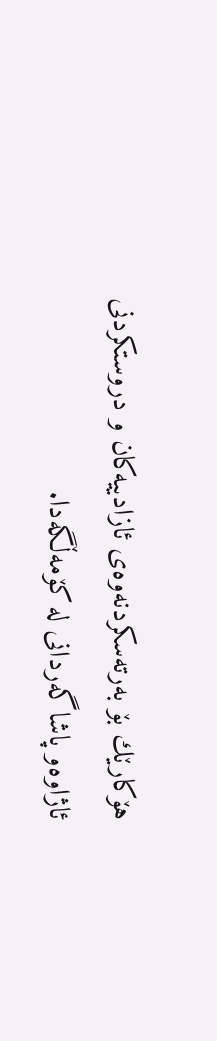هۆكارێك بۆ به‌رته‌سكردنه‌وه‌ی ئازادییه‌كان و دروستكردنی ئاژاوه‌و پاشاگه‌ردانی له‌ كۆمه‌ڵگه‌دا.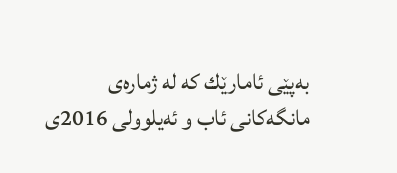به‌پێی ئامارێك كه‌ له‌ ژماره‌ی مانگه‌كانی ئاب و ئه‌یلوولی 2016ی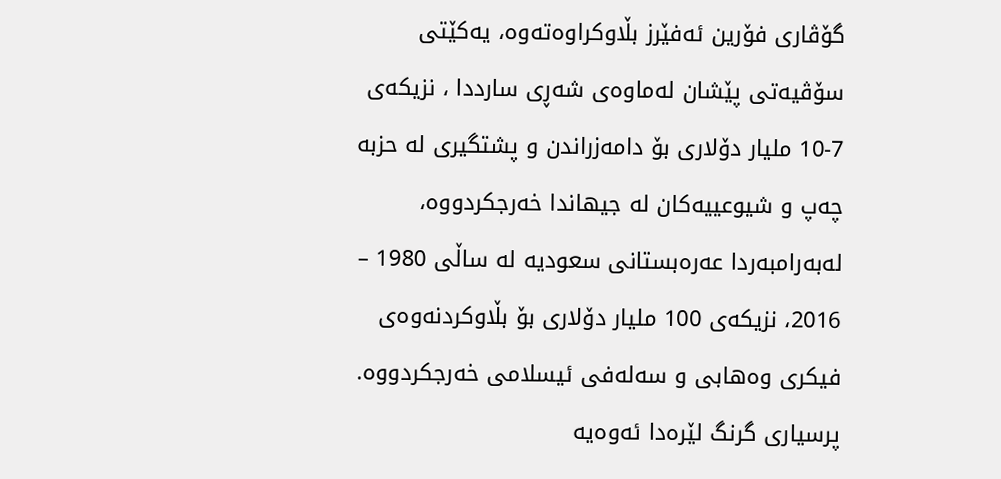گۆڤاری فۆرین ئه‌فێرز بڵاوكراوه‌ته‌وه‌، یه‌كێتی سۆڤیه‌تی پێشان له‌ماوه‌ی شه‌ڕی سارددا ، نزیكه‌ی 7-10 ملیار دۆلاری بۆ دامه‌زراندن و پشتگیری له‌ حزبه‌ چه‌پ و شیوعییه‌كان له‌ جیهاندا خه‌رجكردووه‌، له‌به‌رامبه‌ردا عه‌ره‌بستانی سعودیه‌ له‌ ساڵی 1980 – 2016، نزیكه‌ی 100 ملیار دۆلاری بۆ بڵاوكردنه‌وه‌ی فیكری وه‌هابی و سه‌له‌فی ئیسلامی خه‌رجكردووه‌.
پرسیاری گرنگ لێره‌دا ئه‌وه‌یه‌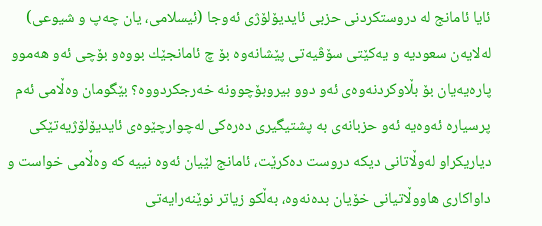ئایا ئامانج له‌ دروستكردنی حزبی ئایدیۆلۆژی ئه‌وجا (ئیسلامی، یان چه‌پ و شیوعی) له‌لایه‌ن سعودیه‌ و یه‌كێتی سۆڤیه‌تی پێشانه‌وه‌ بۆ چ ئامانجێك بووه‌و بۆچی ئه‌و هه‌موو پاره‌یه‌یان بۆ بڵاوكردنه‌وه‌ی ئه‌و دوو بیروبۆچوونه‌ خه‌رجكردووه‌؟ بێگومان وه‌ڵامی ئه‌م پرسیاره‌ ئه‌وه‌یه‌ ئه‌و حزبانه‌ی به‌ پشتیگیری ده‌ره‌كی له‌چوارچێوه‌ی ئایدیۆلۆژیه‌تێكی دیاریكراو له‌وڵاتانی دیكه‌ دروست ده‌كرێت، ئامانج لێیان ئه‌وه‌ نییه‌ كه‌ وه‌ڵامی خواست و داواكاری هاووڵاتیانی خۆیان بده‌نه‌وه‌، به‌ڵكو زیاتر نوێنه‌رایه‌تی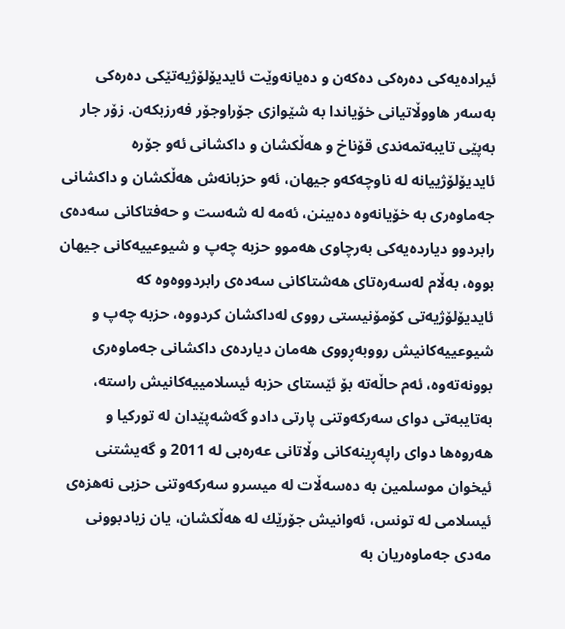ئیراده‌یه‌كی ده‌ره‌كی ده‌كه‌ن و ده‌یانه‌وێت ئایدیۆلۆژیه‌تێكی ده‌ره‌كی به‌سه‌ر هاووڵاتیانی خۆیاندا به‌ شێوازی جۆراوجۆر فه‌رزبكه‌ن. زۆر جار به‌پێی تایبه‌تمه‌ندی قۆناخ و هه‌ڵكشان و داكشانی ئه‌و جۆره‌ ئایدیۆلۆژییانه‌ له‌ ناوچه‌كه‌و جیهان، ئه‌و حزبانه‌ش هه‌ڵكشان و داكشانی جه‌ماوه‌ری به‌ خۆیانه‌وه‌ ده‌بینن، ئه‌مه‌ له‌ شه‌ست و حه‌فتاكانی سه‌ده‌ی رابردوو دیارده‌یه‌كی به‌رچاوی هه‌موو حزبه‌ چه‌پ و شیوعییه‌كانی جیهان بووه‌، به‌ڵام له‌سه‌ره‌تای هه‌شتاكانی سه‌ده‌ی رابردووه‌وه‌ كه‌ ئایدیۆلۆژیه‌تی كۆمۆنیستی رووی له‌داكشان كردووه‌، حزبه‌ چه‌پ و شیوعییه‌كانیش رووبه‌ڕووی هه‌مان دیارده‌ی داكشانی جه‌ماوه‌ری بوونه‌ته‌وه‌، ئه‌م حاڵه‌ته‌ بۆ ئێستای حزبه‌ ئیسلامییه‌كانیش راسته‌، به‌تایبه‌تی دوای سه‌ركه‌وتنی پارتی دادو گه‌شه‌پێدان له‌ توركیا و هه‌روه‌ها دوای راپه‌ڕینه‌كانی وڵاتانی عه‌ره‌بی له‌ 2011 و گه‌یشتنی ئیخوان موسلمین به‌ ده‌سه‌ڵات له‌ میسرو سه‌ركه‌وتنی حزبی نه‌هزه‌ی ئیسلامی له‌ تونس، ئه‌وانیش جۆرێك له‌ هه‌ڵكشان، یان زیادبوونی مه‌دی جه‌ماوه‌ریان به‌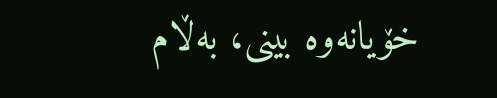خۆیانه‌وه‌ بینی، به‌ڵام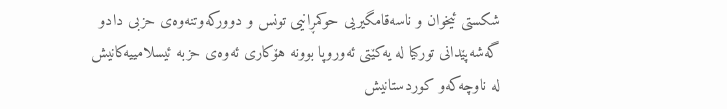شكستی ئیخوان و ناسه‌قامگیریی حوكمڕانیی تونس و دووركه‌وتنه‌وه‌ی حزبی دادو گه‌شه‌پێدانی توركیا له‌ یه‌كێتی ئه‌وروپا بوونه‌ هۆكاری ئه‌وه‌ی حزبه‌ ئیسلامییه‌كانیش له‌ ناوچه‌كه‌و كوردستانیش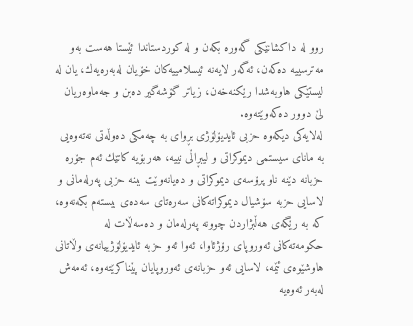روو له‌ داكشانێكی گه‌وره‌ بكه‌ن و له‌ كوردستاندا ئێستا هه‌ست به‌و مه‌ترسییه‌ ده‌كه‌ن، ئه‌گه‌ر لایه‌نه‌ ئیسلامییه‌كان خۆیان له‌به‌ره‌یه‌ك، یان له‌ لیستێكی هاوبه‌شدا رێكنه‌خه‌ن، زیاتر گۆشه‌گیر ده‌بن و جه‌ماوه‌ریان لێ دوور ده‌كه‌وێته‌وه‌.
له‌لایه‌كی دیكه‌وه‌ حزبی ئایدیۆلۆژی بڕوای به‌ چه‌مكی ده‌وڵه‌تی نه‌ته‌وه‌یی به‌ مانای سیستمی دیموكراتی و لیبڕاڵی نییه‌، هه‌ربۆیه‌ كاتێك ئه‌م جۆره‌ حزبانه‌ دێنه‌ ناو پرۆسه‌ی دیموكراتی و ده‌یانه‌وێت ببنه‌ حزبی په‌رله‌مانی و لاسایی حزبه‌ سۆشیال دیموكراته‌كانی سه‌ره‌تای سه‌ده‌ی بیسته‌م بكه‌نه‌وه‌، كه‌ به‌ رێگه‌ی هه‌ڵبژاردن چوونه‌ په‌رله‌مان و ده‌سه‌ڵات له‌ حكومه‌ته‌كانی ئه‌وروپای رۆژئاوا، ئه‌وا ئه‌و حزبه‌ ئایدیۆلۆژییانه‌ی وڵاتانی هاوشێوه‌ی ئێمه‌، لاسایی ئه‌و حزبانه‌ی ئه‌وروپایان پێناكرێته‌وه‌، ئه‌مه‌ش له‌به‌ر ئه‌وه‌یه‌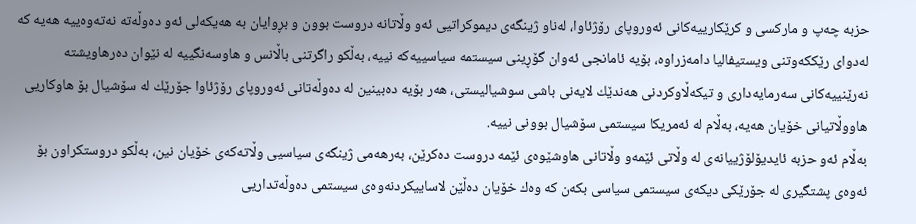حزبه‌ چه‌پ و ماركسی و كرێكارییه‌كانی ئه‌وروپای رۆژئاوا، له‌ناو ژینگه‌ی دیموكراتیی ئه‌و وڵاتانه‌ دروست بوون و بڕوایان به‌ هه‌یكه‌لی ئه‌و ده‌وڵه‌ته‌ نه‌ته‌وه‌ییه‌ هه‌یه‌ كه‌ له‌دوای رێككه‌وتنی ویستیفالیا دامه‌زراوه‌، بۆیه‌ ئامانجی ئه‌وان گۆڕینی سیستمه‌ سیاسییه‌كه‌ نییه‌، به‌ڵكو راگرتنی باڵانس و هاوسه‌نگییه‌ له‌ نێوان ده‌رهاویشته‌ نه‌رێنییه‌كانی سه‌رمایه‌داری و تیكه‌ڵاوكردنی هه‌ندێك لایه‌نی باشی سوشیالیستی، هه‌ر بۆیه‌ ده‌بینین له‌ ده‌وڵه‌تانی ئه‌وروپای رۆژئاوا جۆرێك له‌ سۆشیال بۆ هاوكاریی هاووڵاتیانی خۆیان هه‌یه‌، به‌ڵام له‌ ئه‌مریكا سیستمی سۆشیال بوونی نییه‌.
به‌ڵام ئه‌و حزبه‌ ئایدیۆلۆژییانه‌ی له‌ وڵاتی ئێمه‌و وڵاتانی هاوشێوه‌ی ئێمه‌ دروست ده‌كرێن، به‌رهه‌می ژینگه‌ی سیاسیی وڵاته‌كه‌ی خۆیان نین، به‌ڵكو دروستكراون بۆ ئه‌وه‌ی پشتگیری له‌ جۆرێكی دیكه‌ی سیستمی سیاسی بكه‌ن كه‌ وه‌ك خۆیان ده‌ڵێن لاساییكردنه‌وه‌ی سیستمی ده‌وڵه‌تداریی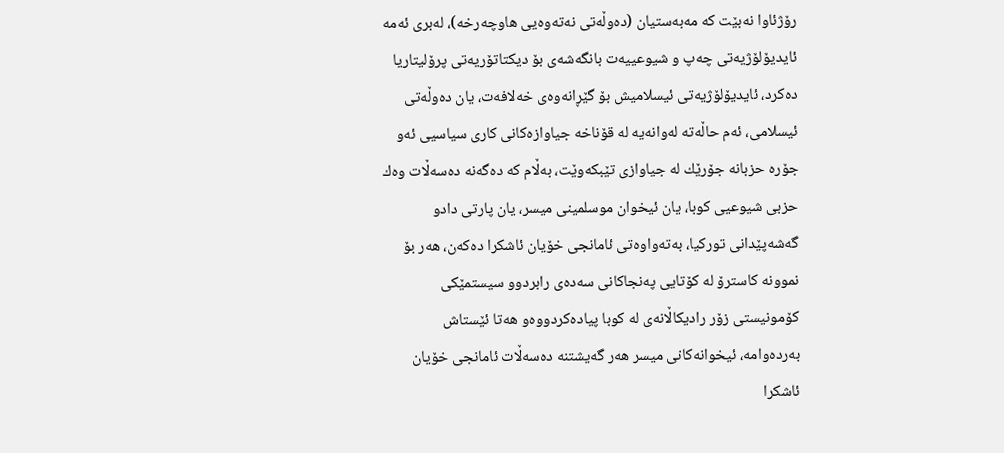رۆژئاوا نه‌بێت كه‌ مه‌به‌ستیان (ده‌وڵه‌تی نه‌ته‌وه‌یی هاوچه‌رخه‌)، له‌بری ئه‌مه‌ ئایدیۆلۆژیه‌تی چه‌پ و شیوعییه‌ت بانگه‌شه‌ی بۆ دیكتاتۆریه‌تی پرۆلیتاریا ده‌كرد، ئایدیۆلۆژیه‌تی ئیسلامیش بۆ گێڕانه‌وه‌ی خه‌لافه‌ت، یان ده‌وڵه‌تی ئیسلامی، ئه‌م حاڵه‌ته‌ له‌وانه‌یه‌ له‌ قۆناخه‌ جیاوازه‌كانی كاری سیاسیی ئه‌و جۆره‌ حزبانه‌ جۆرێك له‌ جیاوازی تێبكه‌وێت، به‌ڵام كه‌ ده‌گه‌نه‌ ده‌سه‌ڵات وه‌ك حزبی شیوعیی كوبا، یان ئیخوان موسلمینی میسر، یان پارتی دادو گه‌شه‌پێدانی توركیا، به‌ته‌واوه‌تی ئامانجی خۆیان ئاشكرا ده‌كه‌ن، هه‌ر بۆ نموونه‌ كاسترۆ له‌ كۆتایی په‌نجاكانی سه‌ده‌ی رابردوو سیستمێكی كۆمونیستی زۆر رادیكاڵانه‌ی له‌ كوبا پیاده‌كردووه‌و هه‌تا ئێستاش به‌رده‌وامه‌، ئیخوانه‌كانی میسر هه‌ر گه‌یشتنه‌ ده‌سه‌ڵات ئامانجی خۆیان ئاشكرا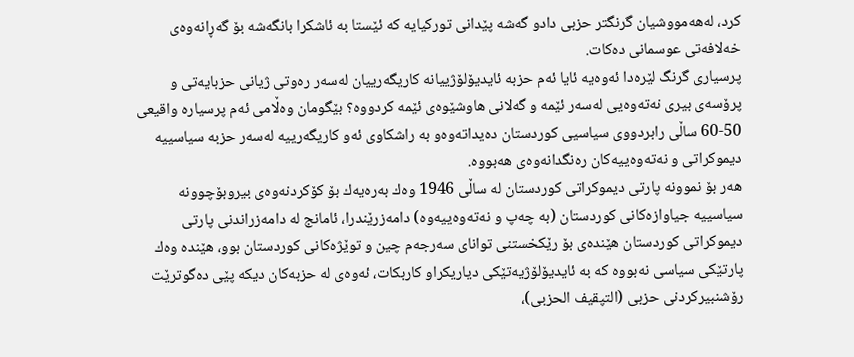كرد، له‌هه‌مووشیان گرنگتر حزبی دادو گه‌شه‌ پێدانی توركیایه‌ كه‌ ئێستا به‌ ئاشكرا بانگه‌شه‌ بۆ گه‌ڕانه‌وه‌ی خه‌لافه‌تی عوسمانی ده‌كات.
پرسیاری گرنگ لێره‌دا ئه‌وه‌یه‌ ئایا ئه‌م حزبه‌ ئایدیۆلۆژییانه‌ كاریگه‌رییان له‌سه‌ر ره‌وتی ژیانی حزبایه‌تی و پرۆسه‌ی بیری نه‌ته‌وه‌یی له‌سه‌ر ئێمه‌ و گه‌لانی هاوشێوه‌ی ئێمه‌ كردووه‌؟ بێگومان وه‌ڵامی ئه‌م پرسیاره‌ واقیعی 50-60 ساڵی رابردووی سیاسیی كوردستان ده‌یداته‌وه‌و به‌ راشكاوی ئه‌و كاریگه‌رییه‌ له‌سه‌ر حزبه‌ سیاسییه‌ دیموكراتی و نه‌ته‌وه‌ییه‌كان ره‌نگدانه‌وه‌ی هه‌بووه‌.
هه‌ر بۆ نموونه‌ پارتی دیموكراتی كوردستان له‌ ساڵی 1946 وه‌ك به‌ره‌یه‌ك بۆ كۆكردنه‌وه‌ی بیروبۆچوونه‌ سیاسییه‌ جیاوازه‌كانی كوردستان (به‌ چه‌پ و نه‌ته‌وه‌ییه‌وه‌) دامه‌زرێندرا، ئامانج له‌ دامه‌زراندنی پارتی دیموكراتی كوردستان هێنده‌ی بۆ رێكخستنی توانای سه‌رجه‌م چین و توێژه‌كانی كوردستان بوو، هێنده‌ وه‌ك پارتێكی سیاسی نه‌بووه‌ كه‌ به‌ ئایدیۆلۆژیه‌تێكی دیاریكراو كاربكات، ئه‌وه‌ی له‌ حزبه‌كان دیكه‌ پێی ده‌گوترێت رۆشنبیركردنی حزبی (التپقیف الحزبی)،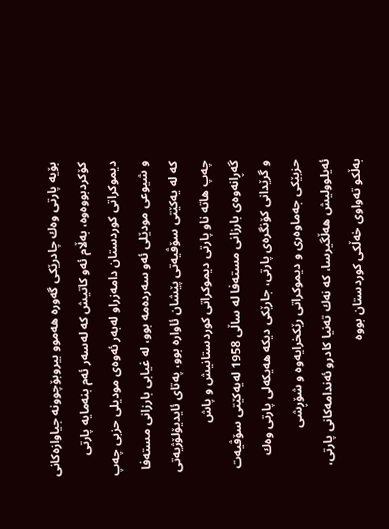بۆیه‌ پارتی وه‌ك چادرێكی گه‌وره‌ هه‌موو بیروبۆچوونه‌ جیاوازه‌كانی كۆكردبووه‌وه‌، به‌ڵام ئه‌و كاتیش كه‌ له‌سه‌ر ئه‌م بنه‌مایه‌ پارتی دیموكراتی كوردستان دامه‌زراو له‌به‌ر ئه‌وه‌ی مودیلی حزبی چه‌پ و شیوعی مودێلی ئه‌و سه‌رده‌مه‌ بوو، له‌ غیابی بارزانی مسته‌فا كه‌ له‌ یه‌كێتی سۆڤیه‌تی پێشان ئاواره‌ بوو، په‌تای ئایدیۆلۆژیه‌تی چه‌پ هاته‌ ناو پارتی دیموكراتی كوردستانیش و پاش گه‌ڕانه‌وه‌ی بارزانی مسته‌فا له‌ ساڵی 1958 له‌یه‌كێتی سۆڤیه‌ت و گرێدانی كۆنگره‌ی پارتی، جارێكی دیكه‌ هه‌یكه‌لی پارتی وه‌ك حزبێكی جه‌ماوه‌ری و دیموكراتی رێكخرایه‌وه‌ و شۆڕشی ئه‌یلوولیش هه‌ڵگیرسا، كه‌ نه‌ك ته‌نیا كادرو ئه‌ندامه‌كانی پارتی، به‌ڵكو ته‌واوی خه‌ڵكی كوردستان بووه‌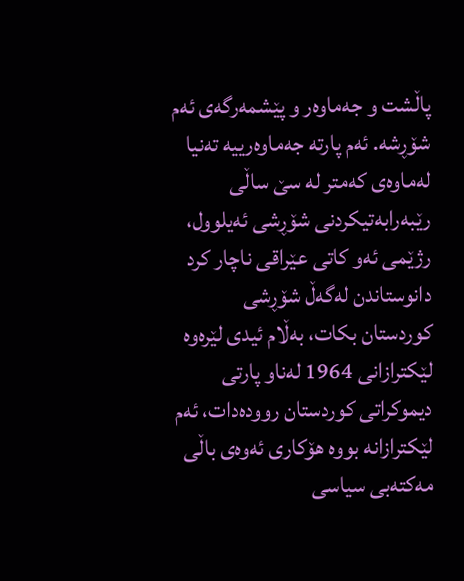پاڵشت و جه‌ماوه‌ر و پێشمه‌رگه‌ی ئه‌م شۆڕشه‌. ئه‌م پارته‌ جه‌ماوه‌رییه‌ ته‌نیا له‌ماوه‌ی كه‌متر له‌ سێ ساڵی رێبه‌رابه‌تیكردنی شۆڕشی ئه‌یلوول، رژێمی ئه‌و كاتی عێراقی ناچار كرد دانوستاندن له‌گه‌ڵ شۆڕشی كوردستان بكات، به‌ڵام ئیدی لێره‌وه‌ لێكترازانی 1964 له‌ناو پارتی دیموكراتی كوردستان رووده‌دات، ئه‌م لێكترازانه‌ بووه‌ هۆكاری ئه‌وه‌ی باڵی مه‌كته‌بی سیاسی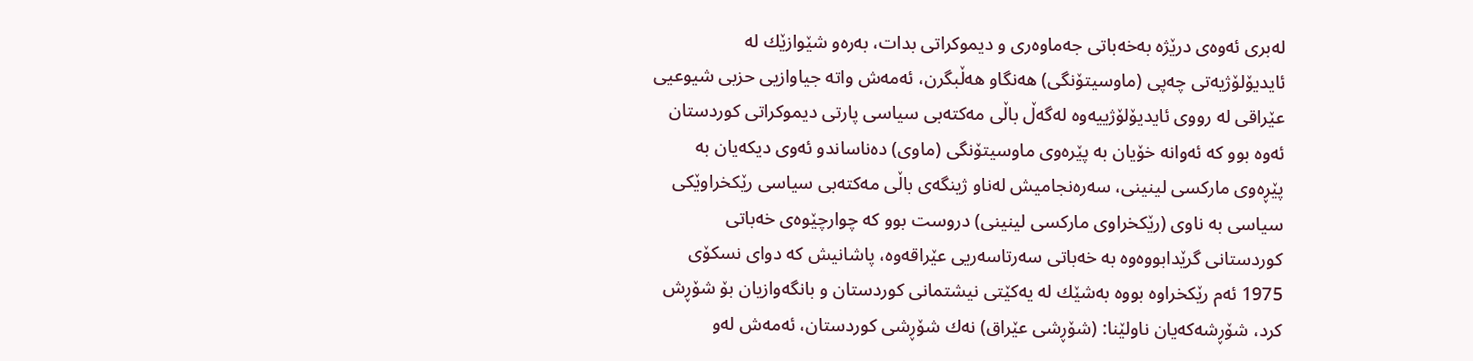له‌بری ئه‌وه‌ی درێژه‌ به‌خه‌باتی جه‌ماوه‌ری و دیموكراتی بدات، به‌ره‌و شێوازێك له‌ ئایدیۆلۆژیه‌تی چه‌پی (ماوسیتۆنگی) هه‌نگاو هه‌ڵبگرن، ئه‌مه‌ش واته‌ جیاوازیی حزبی شیوعیی عێراقی له‌ رووی ئایدیۆلۆژییه‌وه‌ له‌گه‌ڵ باڵی مه‌كته‌بی سیاسی پارتی دیموكراتی كوردستان ئه‌وه‌ بوو كه‌ ئه‌وانه‌ خۆیان به‌ پێره‌وی ماوسیتۆنگی (ماوی) ده‌ناساندو ئه‌وی دیكه‌یان به‌ پێڕه‌وی ماركسی لینینی، سه‌ره‌نجامیش له‌ناو ژینگه‌ی باڵی مه‌كته‌بی سیاسی رێكخراوێكی سیاسی به‌ ناوی (رێكخراوی ماركسی لینینی) دروست بوو كه‌ چوارچێوه‌ی خه‌باتی كوردستانی گرێدابووه‌وه‌ به‌ خه‌باتی سه‌رتاسه‌ریی عێراقه‌وه‌، پاشانیش كه‌ دوای نسكۆی 1975 ئه‌م رێكخراوه‌ بووه‌ به‌شێك له‌ یه‌كێتی نیشتمانی كوردستان و بانگه‌وازیان بۆ شۆڕش كرد، شۆڕشه‌كه‌یان ناولێنا: (شۆڕشی عێراق) نه‌ك شۆڕشی كوردستان، ئه‌مه‌ش له‌و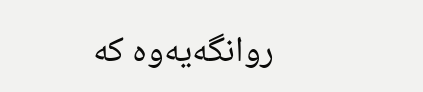روانگه‌یه‌وه‌ كه‌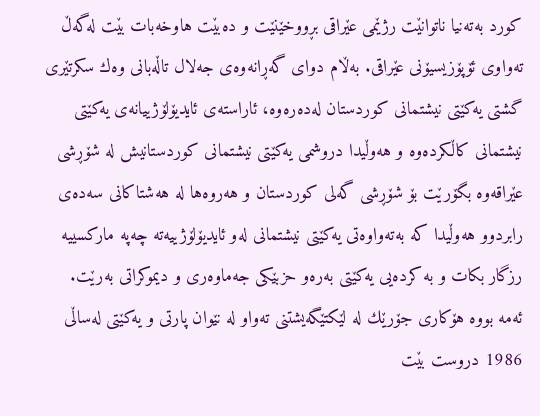كورد به‌ته‌نیا ناتوانێت رژێمی عێراقی بڕووخێنێت و ده‌بێت هاوخه‌بات بێت له‌گه‌ڵ ته‌واوی ئۆپۆزیسیۆنی عێراقی. به‌ڵام دوای گه‌ڕانه‌وه‌ی جه‌لال تاڵه‌بانی وه‌ك سكرتێری گشتی یه‌كێتی نیشتمانی كوردستان له‌ده‌ره‌وه‌، ئاراسته‌ی ئایدیۆلۆژییانه‌ی یه‌كێتی نیشتمانی كاڵكرده‌وه‌ و هه‌وڵیدا دروشمی یه‌كێتی نیشتمانی كوردستانیش له‌ شۆڕشی عێراقه‌وه‌ بگۆرێت بۆ شۆڕشی گه‌لی كوردستان و هه‌روه‌ها له‌ هه‌شتاكانی سه‌ده‌ی رابردوو هه‌وڵیدا كه‌ به‌ته‌واوه‌تی یه‌كێتی نیشتمانی له‌و ئایدیۆلۆژییه‌ته‌ چه‌په‌ ماركسییه‌ رزگار بكات و به‌ كرده‌یی یه‌كێتی به‌ره‌و حزبێكی جه‌ماوه‌ری و دیموكراتی به‌رێت.
ئه‌مه‌ بووه‌ هۆكاری جۆرێك له‌ لێكتێگه‌یشتنی ته‌واو له‌ نێوان پارتی و یه‌كێتی له‌ساڵی 1986 دروست بێت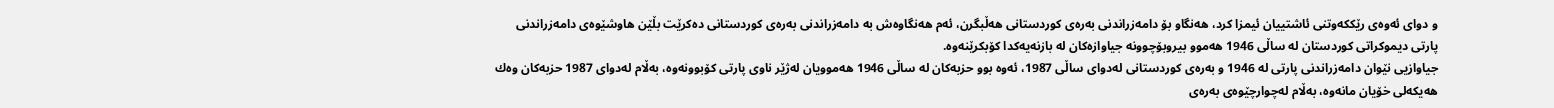و دوای ئه‌وه‌ی رێككه‌وتنی ئاشتییان ئیمزا كرد، هه‌نگاو بۆ دامه‌زراندنی به‌ره‌ی كوردستانی هه‌ڵبگرن، ئه‌م هه‌نگاوه‌ش به‌ دامه‌زراندنی به‌ره‌ی كوردستانی ده‌كرێت بڵێن هاوشێوه‌ی دامه‌زراندنی پارتی دیموكراتی كوردستان له‌ ساڵی 1946 هه‌موو بیروبۆچوونه‌ جیاوازه‌كان له‌ بازنه‌یه‌كدا كۆبكرێنه‌وه‌.
جیاوازیی نێوان دامه‌زراندنی پارتی له‌ 1946 و به‌ره‌ی كوردستانی له‌دوای ساڵی 1987، ئه‌وه‌ بوو حزبه‌كان له‌ ساڵی 1946 هه‌موویان له‌ژێر ناوی پارتی كۆبوونه‌وه‌، به‌ڵام له‌دوای 1987 حزبه‌كان وه‌ك هه‌یكه‌لی خۆیان مانه‌وه‌، به‌ڵام له‌چوارچێوه‌ی به‌ره‌ی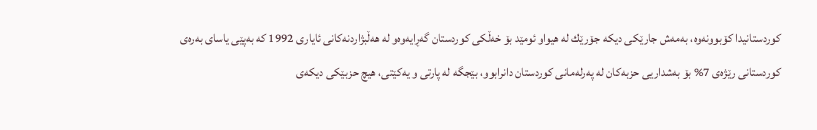كوردستانیدا كۆبوونه‌وه‌، به‌مه‌ش جارێكی دیكه‌ جۆرێك له‌ هیواو ئومێد بۆ خه‌ڵكی كوردستان گه‌ڕایه‌وه‌و له‌ هه‌ڵبژاردنه‌كانی ئایاری 1992 كه‌ به‌پێی یاسای به‌ره‌ی كوردستانی رێژه‌ی 7% بۆ به‌شداریی حزبه‌كان له‌ په‌رله‌مانی كوردستان دانرابوو، بێجگه‌ له‌ پارتی و یه‌كێتی، هیچ حزبێكی دیكه‌ی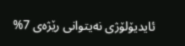ئایدیۆلۆژی نه‌یتوانی رێژه‌ی 7%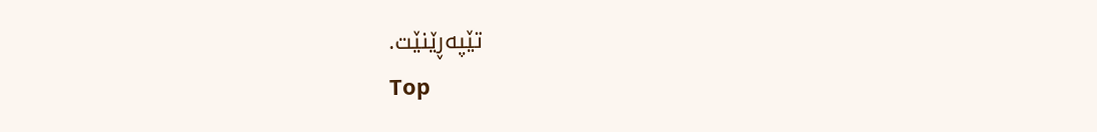تێپه‌ڕێنێت.
Top